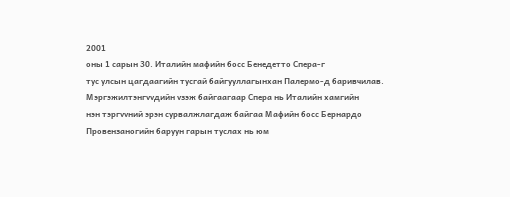2001
оны 1 сарын 30. Италийн мафийн босс Бенедетто Спера-г
тус улсын цагдаагийн тусгай байгууллагынхан Палермо-д баривчилав.
Мэргэжилтэнгvvдийн vзэж байгаагаар Спера нь Италийн хамгийн
нэн тэргvvний эрэн сурвалжлагдаж байгаа Мафийн босс Бернардо
Провензаногийн баруун гарын туслах нь юм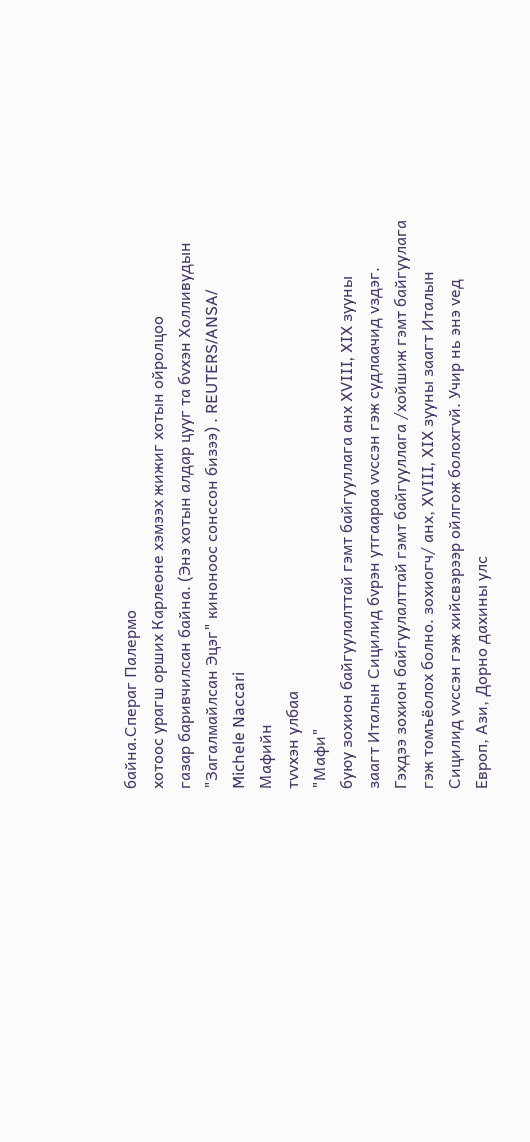байна.Спераг Палермо
хотоос урагш орших Карлеоне хэмээх жижиг хотын ойролцоо
газар баривчилсан байна. (Энэ хотын алдар цууг та бvхэн Холливудын
"Загалмайлсан Эцэг" киноноос сонссон бизээ) . REUTERS/ANSA/
Michele Naccari
Мафийн
тvvхэн улбаа
"Мафи"
буюу зохион байгуулалттай гэмт байгууллага анх XVIII, XIX зууны
заагт Италын Сицилид бvрэн утгаараа vvссэн гэж судлаачид vздэг.
Гэхдээ зохион байгуулалттай гэмт байгууллага /хойшиж гэмт байгуулага
гэж томъёолох болно. зохиогч/ анх, XVIII, XIX зууны заагт Италын
Сицилид vvссэн гэж хийсвэрээр ойлгож болохгvй. Учир нь энэ vед
Европ, Ази, Дорно дахины улс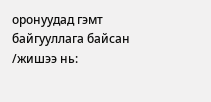оронуудад гэмт байгууллага байсан
/жишээ нь: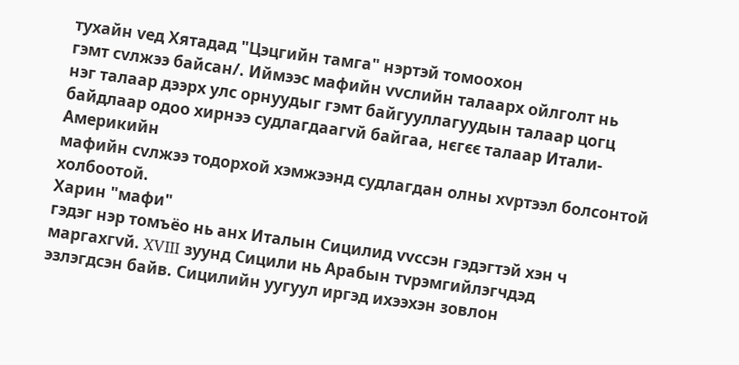тухайн vед Хятадад "Цэцгийн тамга" нэртэй томоохон
гэмт сvлжээ байсан/. Иймээс мафийн vvслийн талаарх ойлголт нь
нэг талаар дээрх улс орнуудыг гэмт байгууллагуудын талаар цогц
байдлаар одоо хирнээ судлагдаагvй байгаа, нєгєє талаар Итали-Америкийн
мафийн сvлжээ тодорхой хэмжээнд судлагдан олны хvртээл болсонтой
холбоотой.
Харин "мафи"
гэдэг нэр томъёо нь анх Италын Сицилид vvссэн гэдэгтэй хэн ч
маргахгvй. XVIII зуунд Сицили нь Арабын тvрэмгийлэгчдэд
эзлэгдсэн байв. Сицилийн уугуул иргэд ихээхэн зовлон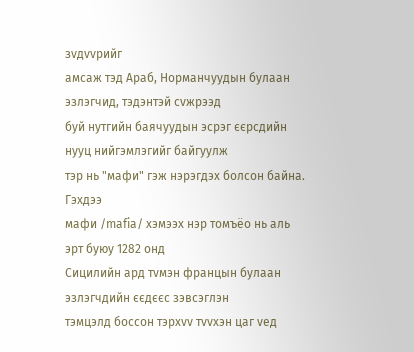зvдvvрийг
амсаж тэд Араб, Норманчуудын булаан эзлэгчид, тэдэнтэй сvжрээд
буй нутгийн баячуудын эсрэг єєрсдийн нууц нийгэмлэгийг байгуулж
тэр нь "мафи" гэж нэрэгдэх болсон байна.
Гэхдээ
мафи /mafia/ хэмээх нэр томъёо нь аль эрт буюу 1282 онд
Сицилийн ард тvмэн францын булаан эзлэгчдийн єєдєєс зэвсэглэн
тэмцэлд боссон тэрхvv тvvхэн цаг vед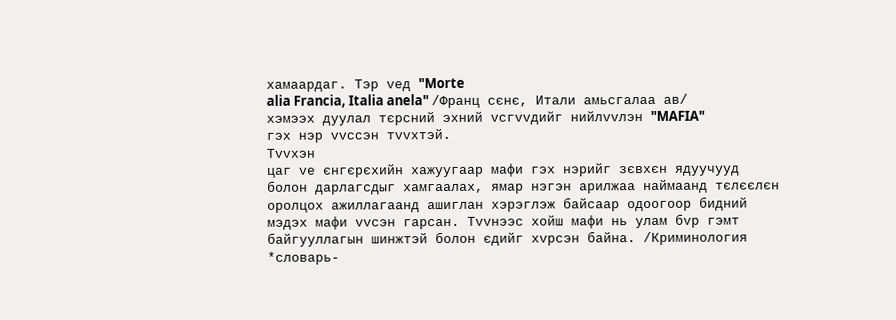хамаардаг. Тэр vед "Morte
alia Francia, Italia anela" /Франц сєнє, Итали амьсгалаа ав/
хэмээх дуулал тєрсний эхний vсгvvдийг нийлvvлэн "MAFIA"
гэх нэр vvссэн тvvхтэй.
Тvvхэн
цаг vе єнгєрєхийн хажуугаар мафи гэх нэрийг зєвхєн ядуучууд
болон дарлагсдыг хамгаалах, ямар нэгэн арилжаа наймаанд тєлєєлєн
оролцох ажиллагаанд ашиглан хэрэглэж байсаар одоогоор бидний
мэдэх мафи vvсэн гарсан. Тvvнээс хойш мафи нь улам бvр гэмт
байгууллагын шинжтэй болон єдийг хvрсэн байна. /Криминология
*словарь-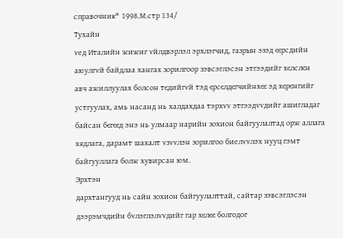справочник* 1998.М.стр 134/
Тухайн
vед Италийн жижиг vйлдвэрлэл эрхлэгчид, газрын эзэд єєрсдийн
аюулгvй байдлаа хангах зорилгоор зэвсэглэсэн этгээдийг хєлслєн
авч ажиллуулах болсон тєдийгvй тэд єрсєлдєгчийнхєє эд хєрєнгийг
устгуулах, амь насанд нь халдахдаа тэрхvv этгээдvvдийг ашигладаг
байсан бєгєєд энэ нь улмаар нарийн зохион байгуулалтад орж аллага
хядлага, дарамт шахалт vзvvлэн зорилгоо биелvvлэх нууц гэмт
байгууллага болж хувирсан юм.
Эрхтэн
дархтангууд нь сайн зохион байгуулалттай, сайтар зэвсэглэсэн
дээрэмчдийн бvлэглэлvvдийг гар хєлєє болгодог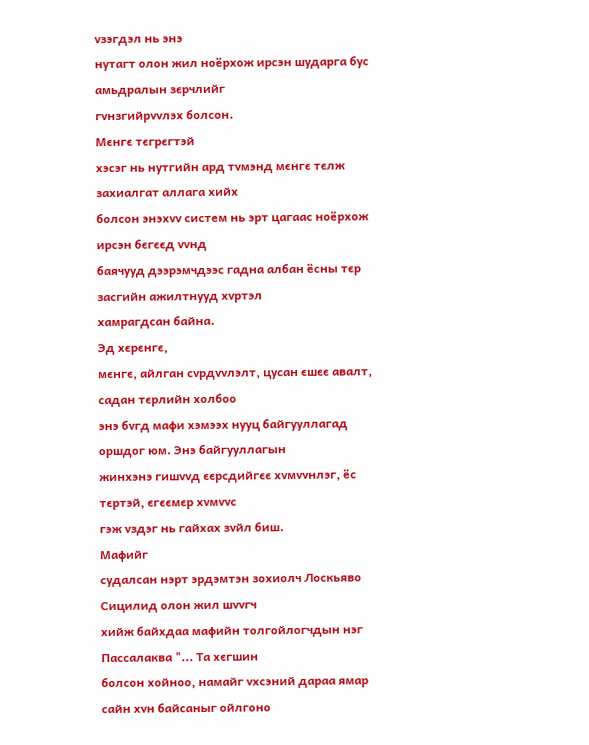vзэгдэл нь энэ
нутагт олон жил ноёрхож ирсэн шударга бус амьдралын зєрчлийг
гvнзгийрvvлэх болсон.
Мєнгє тєгрєгтэй
хэсэг нь нутгийн ард тvмэнд мєнгє тєлж захиалгат аллага хийх
болсон энэхvv систем нь эрт цагаас ноёрхож ирсэн бєгєєд vvнд
баячууд дээрэмчдээс гадна албан ёсны тєр засгийн ажилтнууд хvртэл
хамрагдсан байна.
Эд хєрєнгє,
мєнгє, айлган сvрдvvлэлт, цусан єшєє авалт, садан тєрлийн холбоо
энэ бvгд мафи хэмээх нууц байгууллагад оршдог юм. Энэ байгууллагын
жинхэнэ гишvvд єєрсдийгєє хvмvvнлэг, ёс тєртэй, єгєємєр хvмvvс
гэж vздэг нь гайхах зvйл биш.
Мафийг
судалсан нэрт эрдэмтэн зохиолч Лоскьяво Сицилид олон жил шvvгч
хийж байхдаа мафийн толгойлогчдын нэг Пассалаква "... Та хєгшин
болсон хойноо, намайг vхсэний дараа ямар сайн хvн байсаныг ойлгоно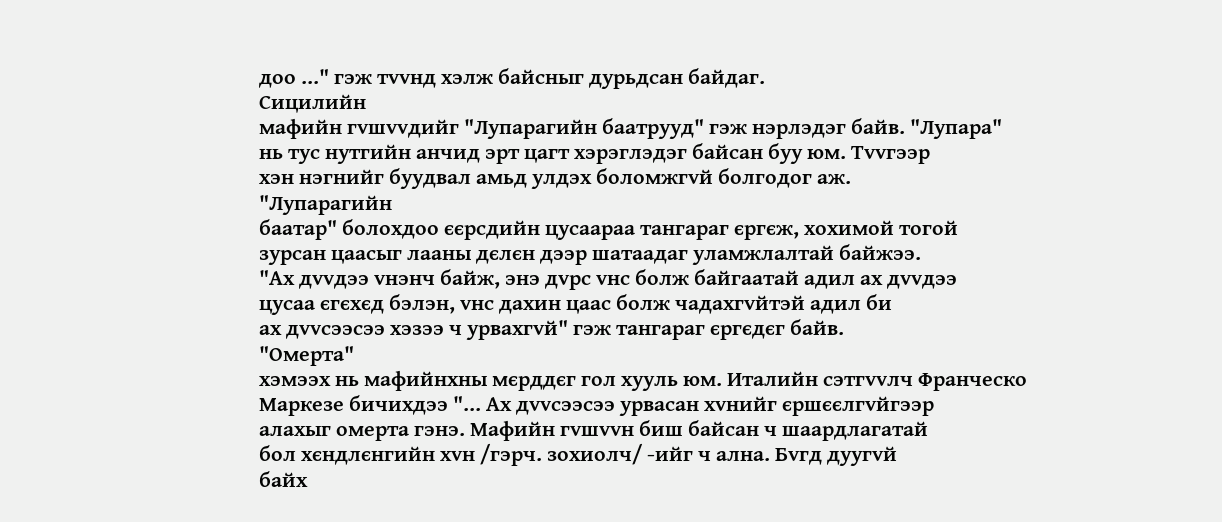доо ..." гэж тvvнд хэлж байсныг дурьдсан байдаг.
Сицилийн
мафийн гvшvvдийг "Лупарагийн баатрууд" гэж нэрлэдэг байв. "Лупара"
нь тус нутгийн анчид эрт цагт хэрэглэдэг байсан буу юм. Тvvгээр
хэн нэгнийг буудвал амьд улдэх боломжгvй болгодог аж.
"Лупарагийн
баатар" болохдоо єєрсдийн цусаараа тангараг єргєж, хохимой тогой
зурсан цаасыг лааны дєлєн дээр шатаадаг уламжлалтай байжээ.
"Ах дvvдээ vнэнч байж, энэ дvрс vнс болж байгаатай адил ах дvvдээ
цусаа єгєхєд бэлэн, vнс дахин цаас болж чадахгvйтэй адил би
ах дvvсээсээ хэзээ ч урвахгvй" гэж тангараг єргєдєг байв.
"Омерта"
хэмээх нь мафийнхны мєрддєг гол хууль юм. Италийн сэтгvvлч Франческо
Маркезе бичихдээ "... Ах дvvсээсээ урвасан хvнийг єршєєлгvйгээр
алахыг омерта гэнэ. Мафийн гvшvvн биш байсан ч шаардлагатай
бол хєндлєнгийн хvн /гэрч. зохиолч/ -ийг ч ална. Бvгд дуугvй
байх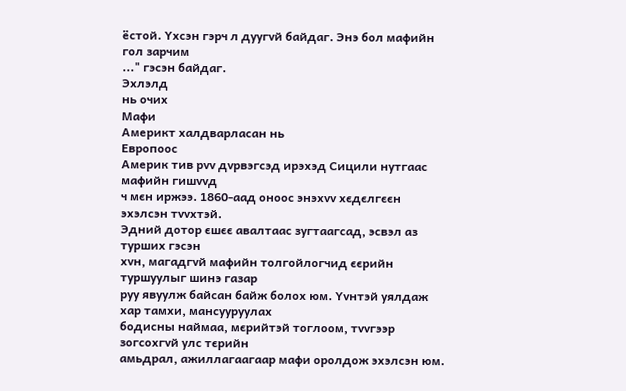ёстой. Yхсэн гэрч л дуугvй байдаг. Энэ бол мафийн гол зарчим
..." гэсэн байдаг.
Эхлэлд
нь очих
Мафи
Америкт халдварласан нь
Европоос
Америк тив рvv дvрвэгсэд ирэхэд Сицили нутгаас мафийн гишvvд
ч мєн иржээ. 1860-аад оноос энэхvv хєдєлгєєн эхэлсэн тvvхтэй.
Эдний дотор єшєє авалтаас зугтаагсад, эсвэл аз турших гэсэн
хvн, магадгvй мафийн толгойлогчид єєрийн туршуулыг шинэ газар
руу явуулж байсан байж болох юм. Yvнтэй уялдаж хар тамхи, мансууруулах
бодисны наймаа, мєрийтэй тоглоом, тvvгээр зогсохгvй улс тєрийн
амьдрал, ажиллагаагаар мафи оролдож эхэлсэн юм.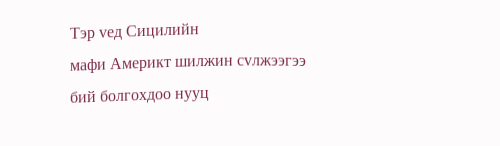Тэр vед Сицилийн
мафи Америкт шилжин сvлжээгээ бий болгохдоо нууц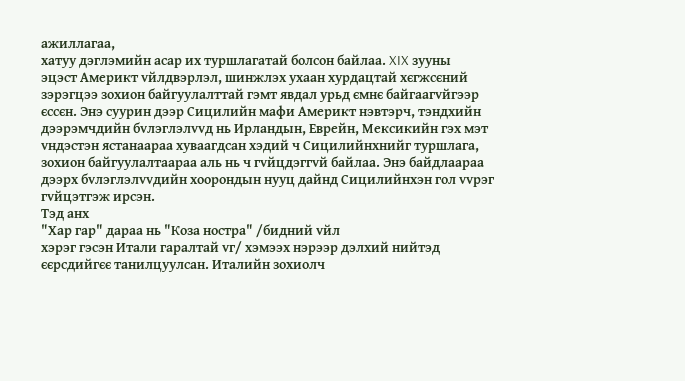ажиллагаа,
хатуу дэглэмийн асар их туршлагатай болсон байлаа. XIX зууны
эцэст Америкт vйлдвэрлэл, шинжлэх ухаан хурдацтай хєгжсєний
зэрэгцээ зохион байгуулалттай гэмт явдал урьд ємнє байгаагvйгээр
єссєн. Энэ суурин дээр Сицилийн мафи Америкт нэвтэрч, тэндхийн
дээрэмчдийн бvлэглэлvvд нь Ирландын, Еврейн, Мексикийн гэх мэт
vндэстэн ястанаараа хуваагдсан хэдий ч Сицилийнхнийг туршлага,
зохион байгуулалтаараа аль нь ч гvйцдэггvй байлаа. Энэ байдлаараа
дээрх бvлэглэлvvдийн хоорондын нууц дайнд Сицилийнхэн гол vvрэг
гvйцэтгэж ирсэн.
Тэд анх
"Хар гар" дараа нь "Коза ностра" /бидний vйл
хэрэг гэсэн Итали гаралтай vг/ хэмээх нэрээр дэлхий нийтэд
єєрсдийгєє танилцуулсан. Италийн зохиолч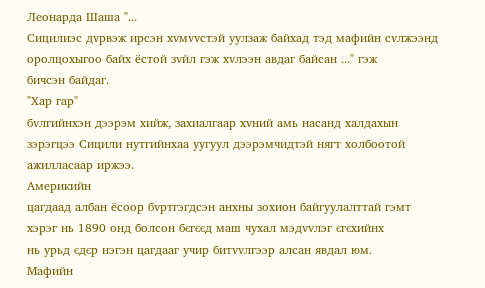Леонарда Шаша "...
Сицилиэс дvрвэж ирсэн хvмvvстэй уулзаж байхад тэд мафийн сvлжээнд
оролцохыгоо байх ёстой зvйл гэж хvлээн авдаг байсан ..." гэж
бичсэн байдаг.
"Хар гар"
бvлгийнхэн дээрэм хийж, захиалгаар хvний амь насанд халдахын
зэрэгцээ Сицили нутгийнхаа уугуул дээрэмчидтэй нягт холбоотой
ажилласаар иржээ.
Америкийн
цагдаад албан ёсоор бvртгэгдсэн анхны зохион байгуулалттай гэмт
хэрэг нь 1890 онд болсон бєгєєд маш чухал мэдvvлэг єгєхийнх
нь урьд єдєр нэгэн цагдааг учир битvvлгээр алсан явдал юм.
Мафийн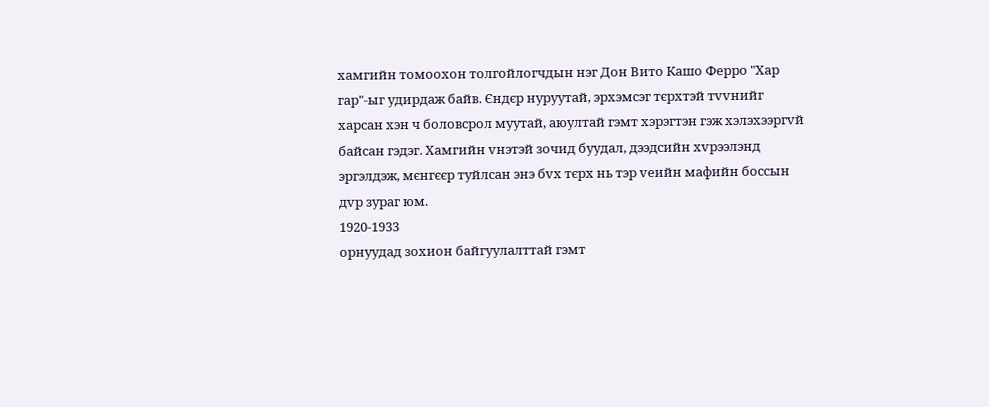хамгийн томоохон толгойлогчдын нэг Дон Вито Кашо Ферро "Хар
гар"-ыг удирдаж байв. Єндєр нуруутай, эрхэмсэг тєрхтэй тvvнийг
харсан хэн ч боловсрол муутай, аюултай гэмт хэрэгтэн гэж хэлэхээргvй
байсан гэдэг. Хамгийн vнэтэй зочид буудал, дээдсийн хvрээлэнд
эргэлдэж, мєнгєєр туйлсан энэ бvх тєрх нь тэр vеийн мафийн боссын
дvр зураг юм.
1920-1933
орнуудад зохион байгуулалттай гэмт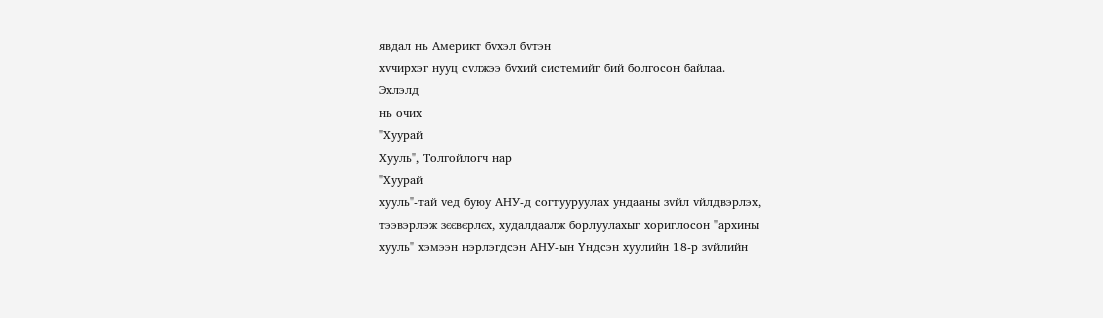явдал нь Америкт бvхэл бvтэн
хvчирхэг нууц сvлжээ бvхий системийг бий болгосон байлаа.
Эхлэлд
нь очих
"Хуурай
Хууль", Толгойлогч нар
"Хуурай
хууль"-тай vед буюу АНУ-д согтууруулах ундааны зvйл vйлдвэрлэх,
тээвэрлэж зєєвєрлєх, худалдаалж борлуулахыг хориглосон "архины
хууль" хэмээн нэрлэгдсэн АНУ-ын Yндсэн хуулийн 18-р зvйлийн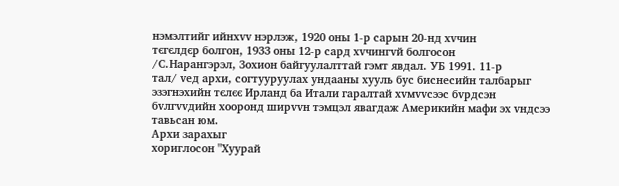нэмэлтийг ийнхvv нэрлэж, 1920 оны 1-р сарын 20-нд хvчин
тєгєлдєр болгон, 1933 оны 12-р сард хvчингvй болгосон
/С.Нарангэрэл, Зохион байгуулалттай гэмт явдал. УБ 1991. 11-р
тал/ vед архи, согтууруулах ундааны хууль бус биснесийн талбарыг
эзэгнэхийн тєлєє Ирланд ба Итали гаралтай хvмvvсээс бvрдсэн
бvлгvvдийн хооронд ширvvн тэмцэл явагдаж Америкийн мафи эх vндсээ
тавьсан юм.
Архи зарахыг
хориглосон "Хуурай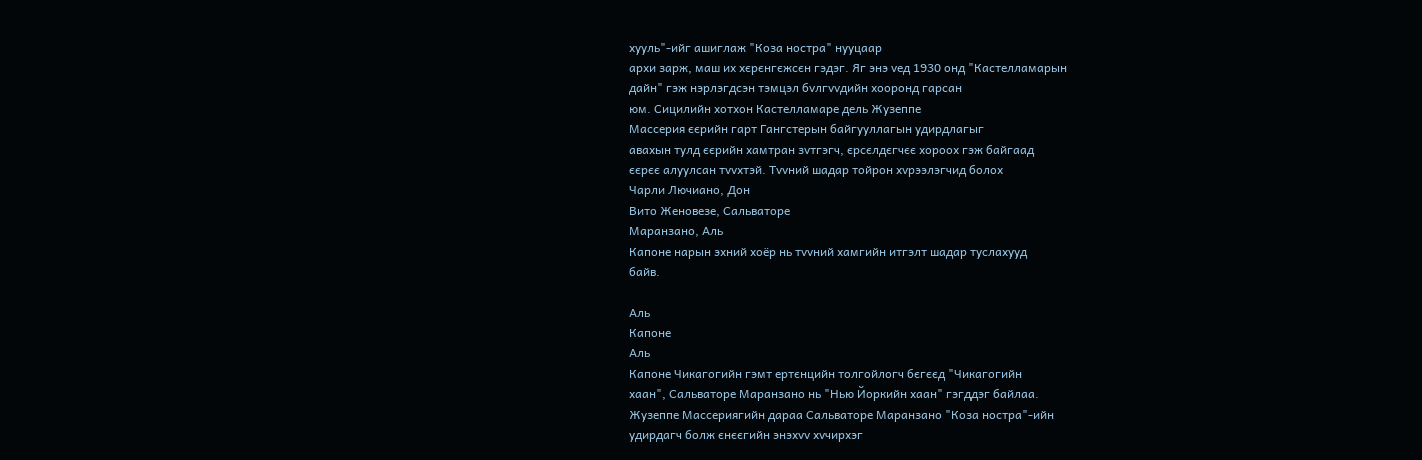хууль"-ийг ашиглаж "Коза ностра" нууцаар
архи зарж, маш их хєрєнгєжсєн гэдэг. Яг энэ vед 1930 онд "Кастелламарын
дайн" гэж нэрлэгдсэн тэмцэл бvлгvvдийн хооронд гарсан
юм. Сицилийн хотхон Кастелламаре дель Жузеппе
Массерия єєрийн гарт Гангстерын байгууллагын удирдлагыг
авахын тулд єєрийн хамтран зvтгэгч, єрсєлдєгчєє хороох гэж байгаад
єєрєє алуулсан тvvхтэй. Тvvний шадар тойрон хvрээлэгчид болох
Чарли Лючиано, Дон
Вито Женовезе, Сальваторе
Маранзано, Аль
Капоне нарын эхний хоёр нь тvvний хамгийн итгэлт шадар туслахууд
байв.

Аль
Капоне
Аль
Капоне Чикагогийн гэмт ертєнцийн толгойлогч бєгєєд "Чикагогийн
хаан", Сальваторе Маранзано нь "Нью Йоркийн хаан" гэгддэг байлаа.
Жузеппе Массериягийн дараа Сальваторе Маранзано "Коза ностра"-ийн
удирдагч болж єнєєгийн энэхvv хvчирхэг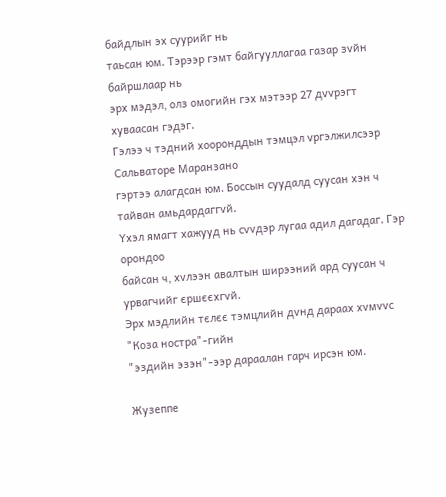байдлын эх суурийг нь
таьсан юм. Тэрээр гэмт байгууллагаа газар зvйн байршлаар нь
эрх мэдэл, олз омогийн гэх мэтээр 27 дvvрэгт хуваасан гэдэг.
Гэлээ ч тэдний хооронддын тэмцэл vргэлжилсээр Сальваторе Маранзано
гэртээ алагдсан юм. Боссын суудалд суусан хэн ч тайван амьдардаггvй.
Yхэл ямагт хажууд нь сvvдэр лугаа адил дагадаг. Гэр орондоо
байсан ч, хvлээн авалтын ширээний ард суусан ч урвагчийг єршєєхгvй.
Эрх мэдлийн тєлєє тэмцлийн дvнд дараах хvмvvс "Коза ностра"-гийн
"эздийн эзэн"-ээр дараалан гарч ирсэн юм.

Жузеппе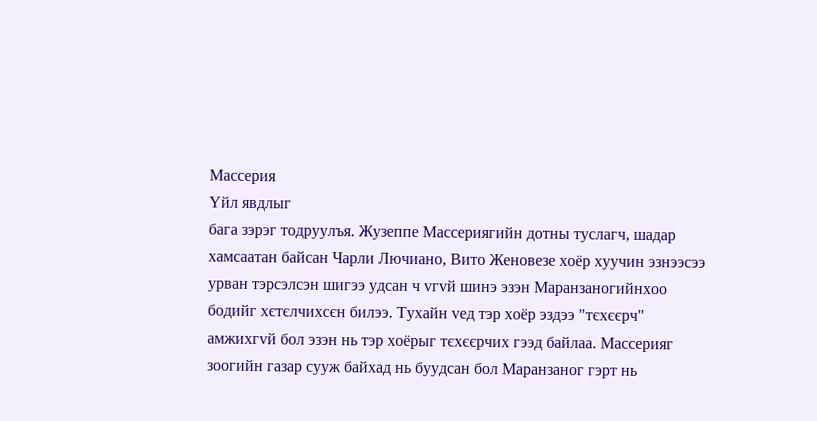Массерия
Yйл явдлыг
бага зэрэг тодруулъя. Жузеппе Массериягийн дотны туслагч, шадар
хамсаатан байсан Чарли Лючиано, Вито Женовезе хоёр хуучин эзнээсээ
урван тэрсэлсэн шигээ удсан ч vгvй шинэ эзэн Маранзаногийнхоо
бодийг хєтєлчихсєн билээ. Тухайн vед тэр хоёр эздээ "тєхєєрч"
амжихгvй бол эзэн нь тэр хоёрыг тєхєєрчих гээд байлаа. Массерияг
зоогийн газар сууж байхад нь буудсан бол Маранзаног гэрт нь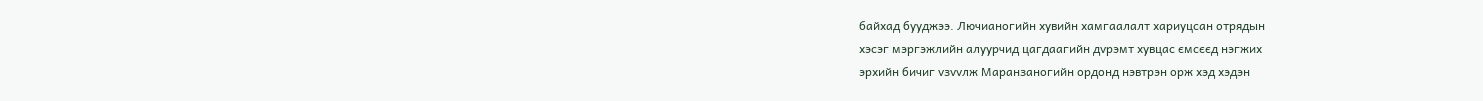байхад бууджээ. Лючианогийн хувийн хамгаалалт хариуцсан отрядын
хэсэг мэргэжлийн алуурчид цагдаагийн дvрэмт хувцас ємсєєд нэгжих
эрхийн бичиг vзvvлж Маранзаногийн ордонд нэвтрэн орж хэд хэдэн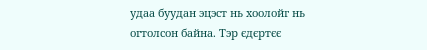удаа буудан эцэст нь хоолойг нь огтолсон байна. Тэр єдєртєє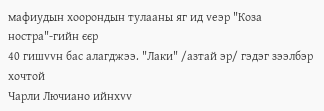мафиудын хоорондын тулааны яг ид vеэр "Коза ностра"-гийн єєр
40 гишvvн бас алагджээ. "Лаки" /азтай эр/ гэдэг зээлбэр хочтой
Чарли Лючиано ийнхvv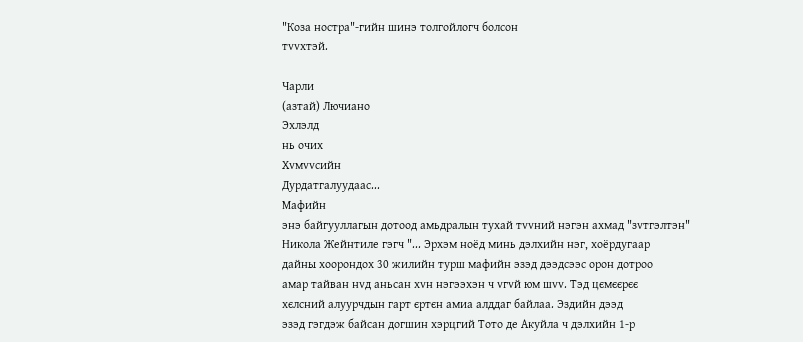"Коза ностра"-гийн шинэ толгойлогч болсон
тvvхтэй.

Чарли
(азтай) Лючиано
Эхлэлд
нь очих
Хvмvvсийн
Дурдатгалуудаас...
Мафийн
энэ байгууллагын дотоод амьдралын тухай тvvний нэгэн ахмад "зvтгэлтэн"
Никола Жейнтиле гэгч "... Эрхэм ноёд минь дэлхийн нэг, хоёрдугаар
дайны хоорондох 30 жилийн турш мафийн эзэд дээдсээс орон дотроо
амар тайван нvд аньсан хvн нэгээхэн ч vгvй юм шvv. Тэд цємєєрєє
хєлсний алуурчдын гарт єртєн амиа алддаг байлаа. Эздийн дээд
эзэд гэгдэж байсан догшин хэрцгий Тото де Акуйла ч дэлхийн 1-р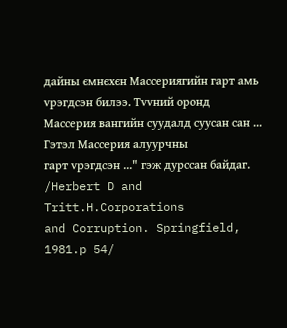дайны ємнєхєн Массериягийн гарт амь vрэгдсэн билээ. Тvvний оронд
Массерия вангийн суудалд суусан сан ... Гэтэл Массерия алуурчны
гарт vрэгдсэн ..." гэж дурссан байдаг. /Herbert D and Tritt.H.Corporations
and Corruption. Springfield, 1981.p 54/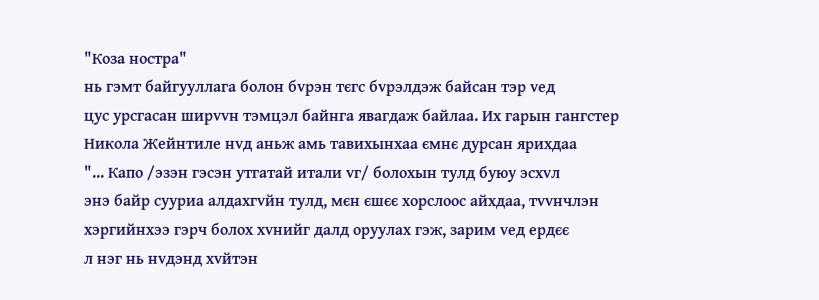"Коза ностра"
нь гэмт байгууллага болон бvрэн тєгс бvрэлдэж байсан тэр vед
цус урсгасан ширvvн тэмцэл байнга явагдаж байлаа. Их гарын гангстер
Никола Жейнтиле нvд аньж амь тавихынхаа ємнє дурсан ярихдаа
"... Капо /эзэн гэсэн утгатай итали vг/ болохын тулд буюу эсхvл
энэ байр сууриа алдахгvйн тулд, мєн єшєє хорслоос айхдаа, тvvнчлэн
хэргийнхээ гэрч болох хvнийг далд оруулах гэж, зарим vед ердєє
л нэг нь нvдэнд хvйтэн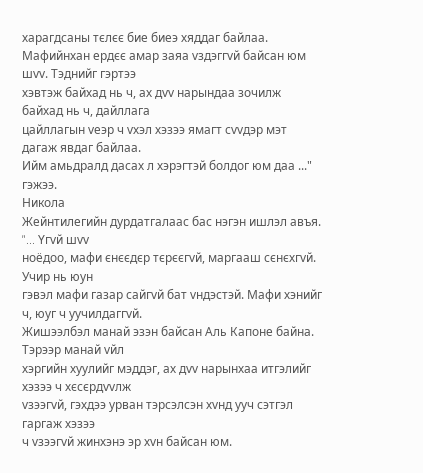харагдсаны тєлєє бие биеэ хяддаг байлаа.
Мафийнхан ердєє амар заяа vздэггvй байсан юм шvv. Тэднийг гэртээ
хэвтэж байхад нь ч, ах дvv нарындаа зочилж байхад нь ч, дайллага
цайллагын vеэр ч vхэл хэзээ ямагт сvvдэр мэт дагаж явдаг байлаа.
Ийм амьдралд дасах л хэрэгтэй болдог юм даа ..." гэжээ.
Никола
Жейнтилегийн дурдатгалаас бас нэгэн ишлэл авъя. "... Yгvй шvv
ноёдоо, мафи єнєєдєр тєрєєгvй, маргааш сєнєхгvй. Учир нь юун
гэвэл мафи газар сайгvй бат vндэстэй. Мафи хэнийг ч, юуг ч уучилдаггvй.
Жишээлбэл манай эзэн байсан Аль Капоне байна. Тэрээр манай vйл
хэргийн хуулийг мэддэг, ах дvv нарынхаа итгэлийг хэзээ ч хєсєрдvvлж
vзээгvй, гэхдээ урван тэрсэлсэн хvнд ууч сэтгэл гаргаж хэзээ
ч vзээгvй жинхэнэ эр хvн байсан юм.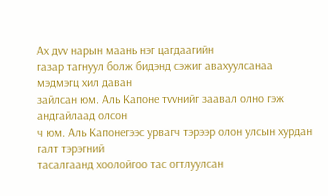Ах дvv нарын маань нэг цагдаагийн
газар тагнуул болж бидэнд сэжиг авахуулсанаа мэдмэгц хил даван
зайлсан юм. Аль Капоне тvvнийг заавал олно гэж андгайлаад олсон
ч юм. Аль Капонегээс урвагч тэрээр олон улсын хурдан галт тэрэгний
тасалгаанд хоолойгоо тас огтлуулсан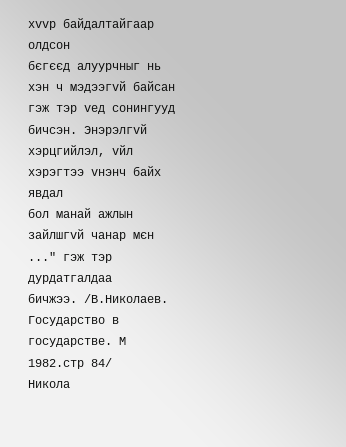хvvр байдалтайгаар олдсон
бєгєєд алуурчныг нь хэн ч мэдээгvй байсан гэж тэр vед сонингууд
бичсэн. Энэрэлгvй хэрцгийлэл, vйл хэрэгтээ vнэнч байх явдал
бол манай ажлын зайлшгvй чанар мєн ..." гэж тэр дурдатгалдаа
бичжээ. /В.Николаев. Государство в государстве. М 1982.стр 84/
Никола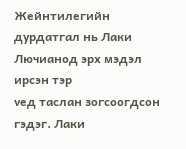Жейнтилегийн дурдатгал нь Лаки Лючианод эрх мэдэл ирсэн тэр
vед таслан зогсоогдсон гэдэг. Лаки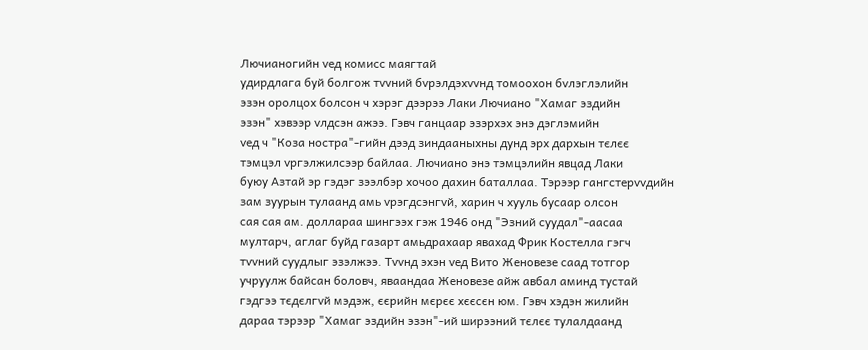Лючианогийн vед комисс маягтай
удирдлага буй болгож тvvний бvрэлдэхvvнд томоохон бvлэглэлийн
эзэн оролцох болсон ч хэрэг дээрээ Лаки Лючиано "Хамаг эздийн
эзэн" хэвээр vлдсэн ажээ. Гэвч ганцаар эзэрхэх энэ дэглэмийн
vед ч "Коза ностра"-гийн дээд зиндааныхны дунд эрх дархын тєлєє
тэмцэл vргэлжилсээр байлаа. Лючиано энэ тэмцэлийн явцад Лаки
буюу Азтай эр гэдэг зээлбэр хочоо дахин баталлаа. Тэрээр гангстерvvдийн
зам зуурын тулаанд амь vрэгдсэнгvй, харин ч хууль бусаар олсон
сая сая ам. доллараа шингээх гэж 1946 онд "Эзний суудал"-аасаа
мултарч, аглаг буйд газарт амьдрахаар явахад Фрик Костелла гэгч
тvvний суудлыг эзэлжээ. Тvvнд эхэн vед Вито Женовезе саад тотгор
учруулж байсан боловч, яваандаа Женовезе айж авбал аминд тустай
гэдгээ тєдєлгvй мэдэж, єєрийн мєрєє хєєсєн юм. Гэвч хэдэн жилийн
дараа тэрээр "Хамаг эздийн эзэн"-ий ширээний тєлєє тулалдаанд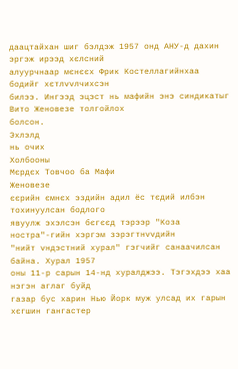даацтайхан шиг бэлдэж 1957 онд АНУ-д дахин эргэж ирээд хєлсний
алуурчнаар мєнєєх Фрик Костеллагийнхаа бодийг хєтлvvлчихсэн
билээ. Ингээд эцэст нь мафийн энэ синдикатыг Вито Женовезе толгойлох
болсон.
Эхлэлд
нь очих
Холбооны
Мєрдєх Товчоо ба Мафи
Женовезе
єєрийн ємнєх эздийн адил ёс тєдий илбэн тохинуулсан бодлого
явуулж эхэлсэн бєгєєд тэрээр "Коза ностра"-гийн хэргэм зэрэгтнvvдийн
"нийт vндэстний хурал" гэгчийг санаачилсан байна. Хурал 1957
оны 11-р сарын 14-нд хуралджээ. Тэгэхдээ хаа нэгэн аглаг буйд
газар бус харин Нью Йорк муж улсад их гарын хєгшин гангастер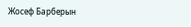Жосеф Барберын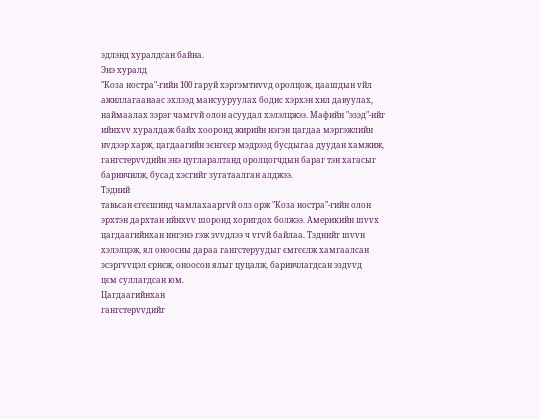эдлэнд хуралдсан байна.
Энэ хуралд
"Коза ностра"-гийн 100 гаруй хэргэмтнvvд оролцож, цаашдын vйл
ажиллагаанаас эхлээд мансууруулах бодис хэрхэн хил давуулах,
наймаалах зэрэг чамгvй олон асуудал хэлэлцжээ. Мафийн "эзэд"-ийг
ийнхvv хуралдаж байх хооронд жирийн нэгэн цагдаа мэргэжлийн
нvдээр харж, цагдаагийн зєнгєєр мэдрээд бусдыгаа дуудан хамжиж,
гангстерvvдийн энэ цугларалтанд оролцогчдын бараг тэн хагасыг
баривчилж, бусад хэсгийг зугатаалган алджээ.
Тэдний
тавьсан єгєєшинд чамлахааргvй олз орж "Коза ностра"-гийн олон
эрхтэн дархтан ийнхvv шоронд хоригдох болжээ. Америкийн шvvх
цагдаагийнхан ингэнэ гэж зvvдлээ ч vгvй байлаа. Тэднийг шvvн
хэлэлцэж, ял оноосны дараа гангстеруудыг ємгєєлж хамгаалсан
эсэргvvцэл єрнєж, оноосон ялыг цуцалж, баривчлагдсан эздvvд
цєм суллагдсан юм.
Цагдаагийнхан
гангстерvvдийг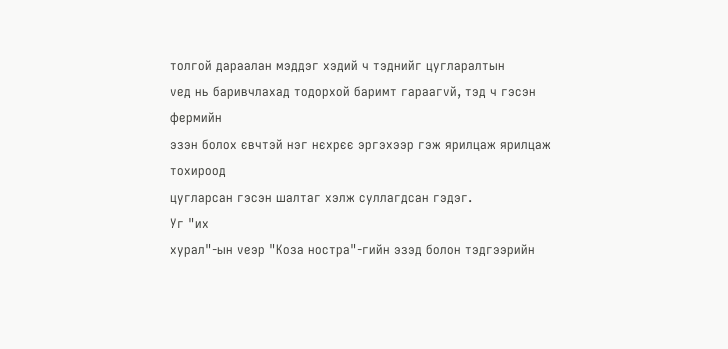толгой дараалан мэддэг хэдий ч тэднийг цугларалтын
vед нь баривчлахад тодорхой баримт гараагvй, тэд ч гэсэн фермийн
эзэн болох євчтэй нэг нєхрєє эргэхээр гэж ярилцаж ярилцаж тохироод
цугларсан гэсэн шалтаг хэлж суллагдсан гэдэг.
Уг "их
хурал"-ын vеэр "Коза ностра"-гийн эзэд болон тэдгээрийн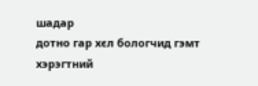шадар
дотно гар хєл бологчид гэмт хэрэгтний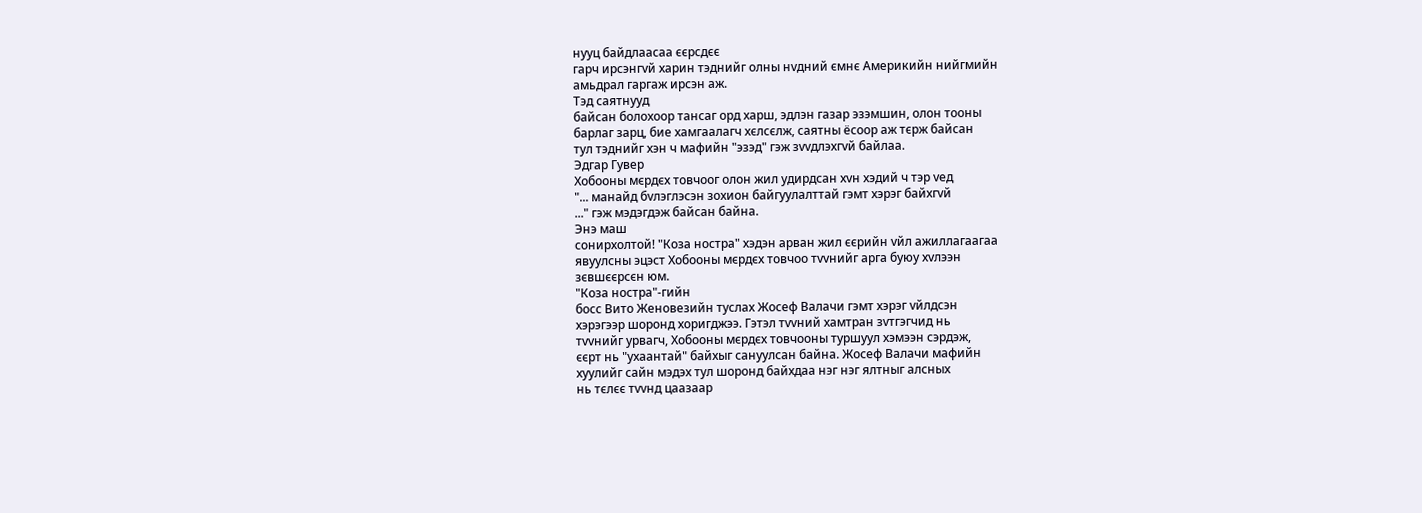нууц байдлаасаа єєрсдєє
гарч ирсэнгvй харин тэднийг олны нvдний ємнє Америкийн нийгмийн
амьдрал гаргаж ирсэн аж.
Тэд саятнууд
байсан болохоор тансаг орд харш, эдлэн газар эзэмшин, олон тооны
барлаг зарц, бие хамгаалагч хєлсєлж, саятны ёсоор аж тєрж байсан
тул тэднийг хэн ч мафийн "эзэд" гэж зvvдлэхгvй байлаа.
Эдгар Гувер
Хобооны мєрдєх товчоог олон жил удирдсан хvн хэдий ч тэр vед
"... манайд бvлэглэсэн зохион байгуулалттай гэмт хэрэг байхгvй
..." гэж мэдэгдэж байсан байна.
Энэ маш
сонирхолтой! "Коза ностра" хэдэн арван жил єєрийн vйл ажиллагаагаа
явуулсны эцэст Хобооны мєрдєх товчоо тvvнийг арга буюу хvлээн
зєвшєєрсєн юм.
"Коза ностра"-гийн
босс Вито Женовезийн туслах Жосеф Валачи гэмт хэрэг vйлдсэн
хэрэгээр шоронд хоригджээ. Гэтэл тvvний хамтран зvтгэгчид нь
тvvнийг урвагч, Хобооны мєрдєх товчооны туршуул хэмээн сэрдэж,
єєрт нь "ухаантай" байхыг сануулсан байна. Жосеф Валачи мафийн
хуулийг сайн мэдэх тул шоронд байхдаа нэг нэг ялтныг алсных
нь тєлєє тvvнд цаазаар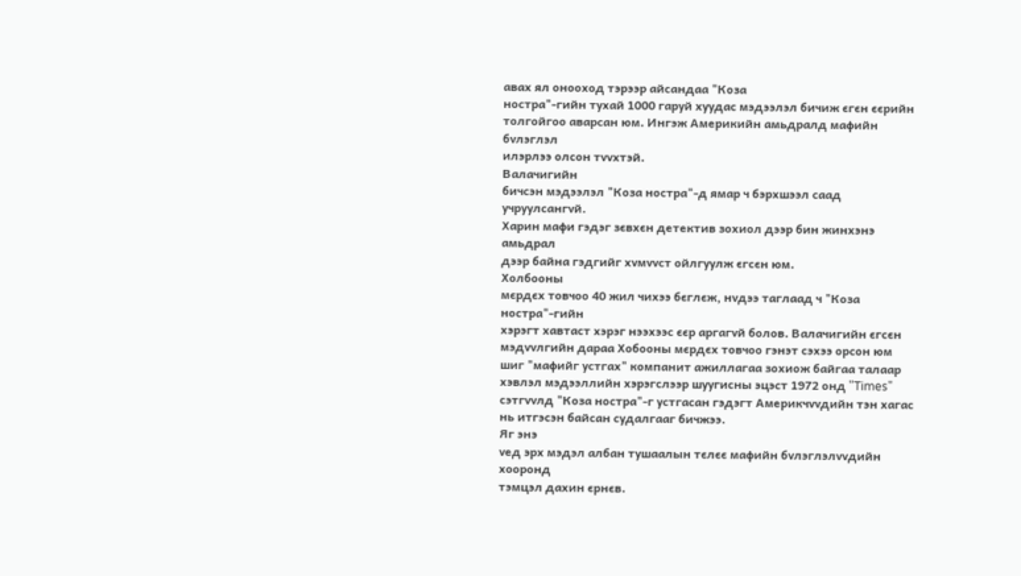авах ял онооход тэрээр айсандаа "Коза
ностра"-гийн тухай 1000 гаруй хуудас мэдээлэл бичиж єгєн єєрийн
толгойгоо аварсан юм. Ингэж Америкийн амьдралд мафийн бvлэглэл
илэрлээ олсон тvvхтэй.
Валачигийн
бичсэн мэдээлэл "Коза ностра"-д ямар ч бэрхшээл саад учруулсангvй.
Харин мафи гэдэг зєвхєн детектив зохиол дээр бин жинхэнэ амьдрал
дээр байна гэдгийг хvмvvст ойлгуулж єгсєн юм.
Холбооны
мєрдєх товчоо 40 жил чихээ бєглєж, нvдээ таглаад ч "Коза ностра"-гийн
хэрэгт хавтаст хэрэг нээхээс єєр аргагvй болов. Валачигийн єгсєн
мэдvvлгийн дараа Хобооны мєрдєх товчоо гэнэт сэхээ орсон юм
шиг "мафийг устгах" компанит ажиллагаа зохиож байгаа талаар
хэвлэл мэдээллийн хэрэгслээр шуугисны эцэст 1972 онд "Times"
сэтгvvлд "Коза ностра"-г устгасан гэдэгт Америкчvvдийн тэн хагас
нь итгэсэн байсан судалгааг бичжээ.
Яг энэ
vед эрх мэдэл албан тушаалын тєлєє мафийн бvлэглэлvvдийн хооронд
тэмцэл дахин єрнєв.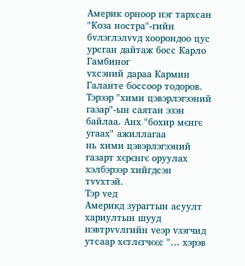Америк орноор нэг тархсан "Коза ностра"-гийн
бvлэглэлvvд хоорондоо цус урсган дайтаж босс Карло Гамбиног
vхсэний дараа Кармин Галанте боссоор тодоров. Тэрээр "хими цэвэрлэгээний
газар"-ын саятан эзэн байлаа. Анх "бохир мєнгє угаах" ажиллагаа
нь хими цэвэрлэгээний газарт хєрєнгє оруулах хэлбэрээр хийгдсэн
тvvхтэй.
Тэр vед
Америкд зурагтын асуулт хариултын шууд нэвтрvvлгийн vеэр vзэгчид
утсаар хєтлєгчєєс "... хэрэв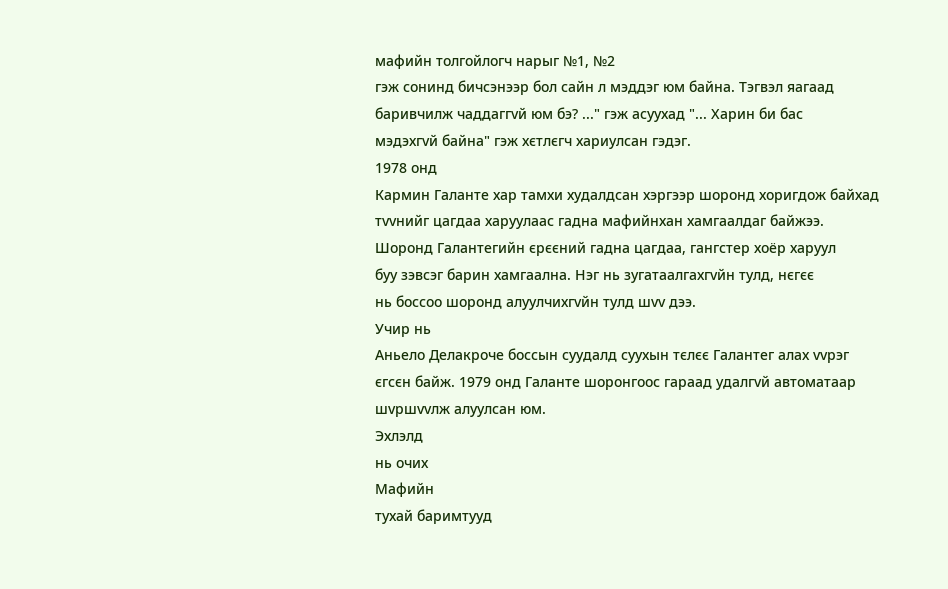мафийн толгойлогч нарыг №1, №2
гэж сонинд бичсэнээр бол сайн л мэддэг юм байна. Тэгвэл яагаад
баривчилж чаддаггvй юм бэ? ..." гэж асуухад "... Харин би бас
мэдэхгvй байна" гэж хєтлєгч хариулсан гэдэг.
1978 онд
Кармин Галанте хар тамхи худалдсан хэргээр шоронд хоригдож байхад
тvvнийг цагдаа харуулаас гадна мафийнхан хамгаалдаг байжээ.
Шоронд Галантегийн єрєєний гадна цагдаа, гангстер хоёр харуул
буу зэвсэг барин хамгаална. Нэг нь зугатаалгахгvйн тулд, нєгєє
нь боссоо шоронд алуулчихгvйн тулд шvv дээ.
Учир нь
Аньело Делакроче боссын суудалд суухын тєлєє Галантег алах vvрэг
єгсєн байж. 1979 онд Галанте шоронгоос гараад удалгvй автоматаар
шvршvvлж алуулсан юм.
Эхлэлд
нь очих
Мафийн
тухай баримтууд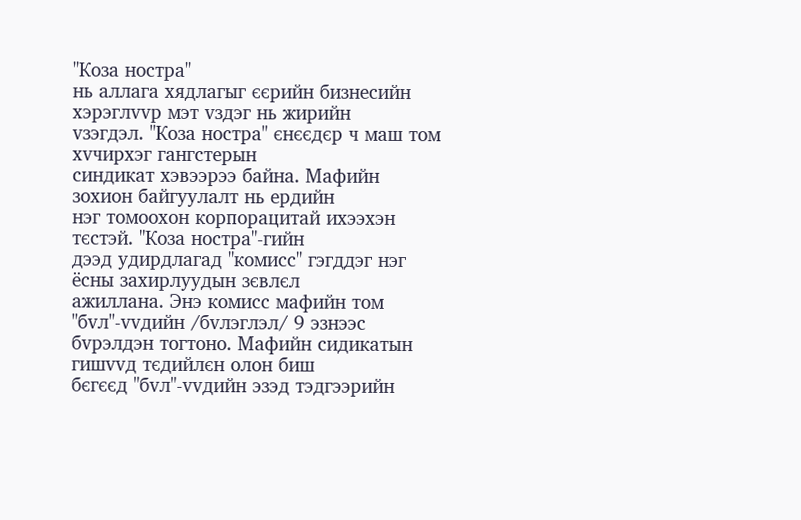"Коза ностра"
нь аллага хядлагыг єєрийн бизнесийн хэрэглvvр мэт vздэг нь жирийн
vзэгдэл. "Коза ностра" єнєєдєр ч маш том хvчирхэг гангстерын
синдикат хэвээрээ байна. Мафийн зохион байгуулалт нь ердийн
нэг томоохон корпорацитай ихээхэн тєстэй. "Коза ностра"-гийн
дээд удирдлагад "комисс" гэгддэг нэг ёсны захирлуудын зєвлєл
ажиллана. Энэ комисс мафийн том "бvл"-vvдийн /бvлэглэл/ 9 эзнээс
бvрэлдэн тогтоно. Мафийн сидикатын гишvvд тєдийлєн олон биш
бєгєєд "бvл"-vvдийн эзэд тэдгээрийн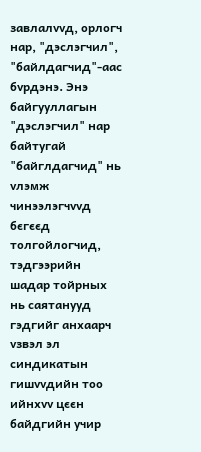завлалvvд, орлогч нар, "дэслэгчил",
"байлдагчид"-аас бvрдэнэ. Энэ байгууллагын "дэслэгчил" нар байтугай
"байглдагчид" нь vлэмж чинээлэгчvvд бєгєєд толгойлогчид, тэдгээрийн
шадар тойрных нь саятанууд гэдгийг анхаарч vзвэл эл синдикатын
гишvvдийн тоо ийнхvv цєєн байдгийн учир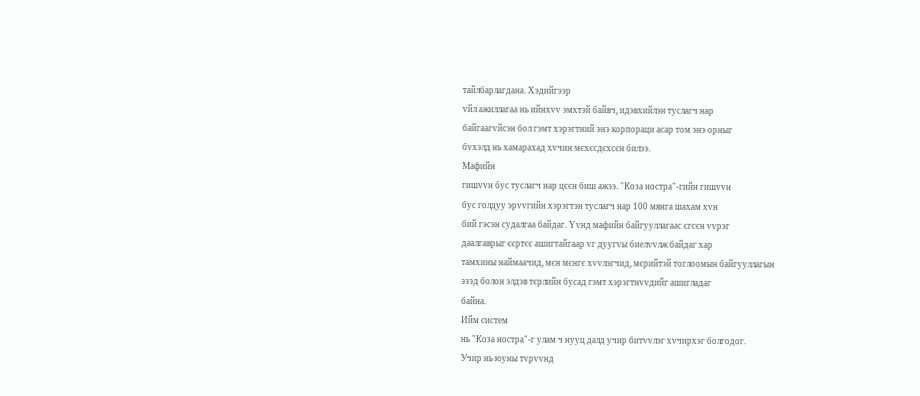тайлбарлагдана. Хэдийгээр
vйл ажиллагаа нь ийнхvv эмхтэй байвч, идэвхийлэн туслагч нар
байгаагvйсэн бол гэмт хэрэгтний энэ корпораци асар том энэ орныг
бvхэлд нь хамарахад хvчин мєхєсдєхсєн билээ.
Мафийн
гишvvн бус туслагч нар цєєн биш ажээ. "Коза ностра"-гийн гишvvн
бус голдуу эрvvгийн хэрэгтэн туслагч нар 100 мянга шахам хvн
бий гэсэн судалгаа байдаг. Yvнд мафийн байгууллагаас єгсєн vvрэг
даалгаврыг єєртєє ашигтайгаар vг дуугvы биелvvлж байдаг хар
тамхины наймаачид, мєн мєнгє хvvлэгчид, мєрийтэй тоглоомын байгууллагын
эзэд болон элдэв тєрлийн бусад гэмт хэрэгтнvvдийг ашигладаг
байна.
Ийм систем
нь "Коза ностра"-г улам ч нууц далд учир битvvлэг хvчирхэг болгодог.
Учир нь юуны тvрvvнд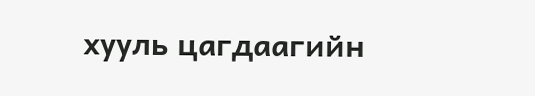хууль цагдаагийн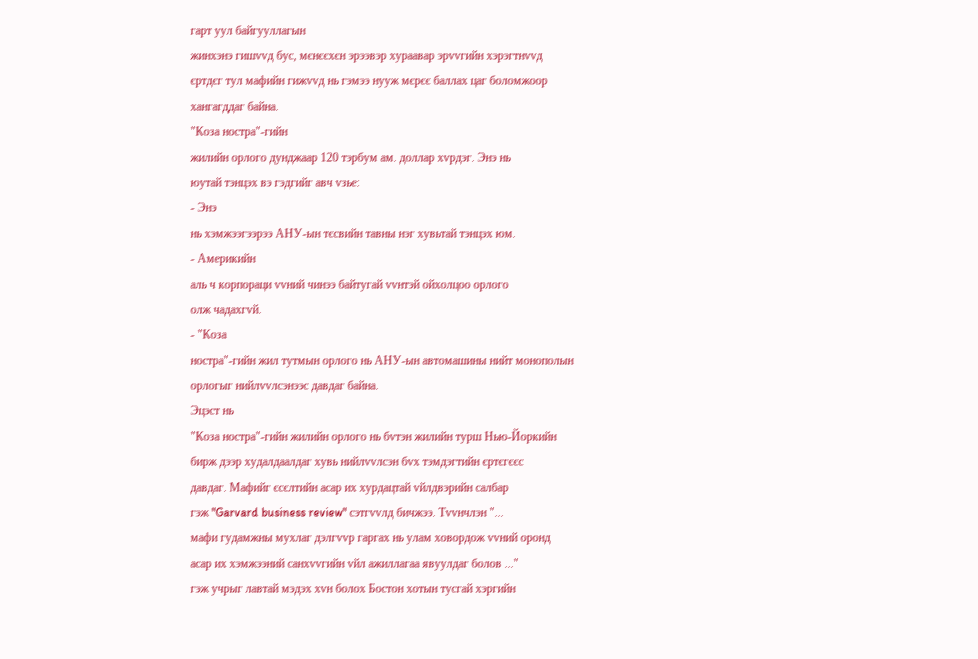гарт уул байгууллагын
жинхэнэ гишvvд бус, мєнєєхєн эрээвэр хураавар эрvvгийн хэрэгтнvvд
єртдєг тул мафийн гижvvд нь гэмээ нууж мєрєє баллах цаг боломжоор
хангагддаг байна.
"Коза ностра"-гийн
жилийн орлого дунджаар 120 тэрбум ам. доллар хvрдэг. Энэ нь
юутай тэнцэх вэ гэдгийг авч vзье:
- Энэ
нь хэмжээгээрээ АНУ-ын тєсвийн тавны нэг хувьтай тэнцэх юм.
- Америкийн
аль ч корпораци vvний чинээ байтугай vvнтэй ойхолцоо орлого
олж чадахгvй.
- "Коза
ностра"-гийн жил тутмын орлого нь АНУ-ын автомашины нийт монополын
орлогыг нийлvvлсэнээс давдаг байна.
Эцэст нь
"Коза ностра"-гийн жилийн орлого нь бvтэн жилийн турш Нью-Йоркийн
бирж дээр худалдаалдаг хувь нийлvvлсэн бvх тэмдэгтийн єртєгєєс
давдаг. Мафийг єсєлтийн асар их хурдацтай vйлдвэрийн салбар
гэж "Garvard business review" сэтгvvлд бичжээ. Тvvнчлэн "...
мафи гудамжны мухлаг дэлгvvр гаргах нь улам ховордож vvний оронд
асар их хэмжээний санхvvгийн vйл ажиллагаа явуулдаг болов ..."
гэж учрыг лавтай мэдэх хvн болох Бостон хотын тусгай хэргийн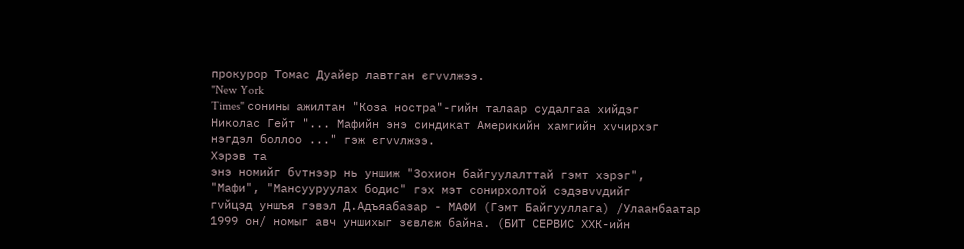прокурор Томас Дуайер лавтган єгvvлжээ.
"New York
Times" сонины ажилтан "Коза ностра"-гийн талаар судалгаа хийдэг
Николас Гейт "... Мафийн энэ синдикат Америкийн хамгийн хvчирхэг
нэгдэл боллоо ..." гэж єгvvлжээ.
Хэрэв та
энэ номийг бvтнээр нь уншиж "Зохион байгуулалттай гэмт хэрэг",
"Мафи", "Мансууруулах бодис" гэх мэт сонирхолтой сэдэвvvдийг
гvйцэд уншъя гэвэл Д.Адъяабазар - МАФИ (Гэмт Байгууллага) /Улаанбаатар
1999 он/ номыг авч уншихыг зєвлєж байна. (БИТ СЕРВИС ХХК-ийн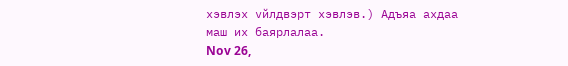хэвлэх vйлдвэрт хэвлэв.) Адъяа ахдаа маш их баярлалаа.
Nov 26,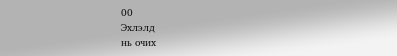00
Эхлэлд
нь очих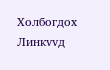Холбогдох
Линкvvд